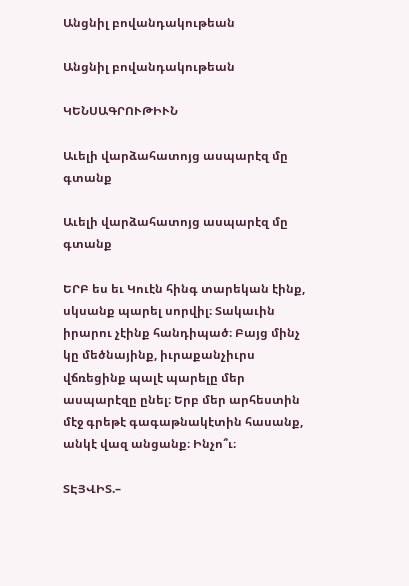Անցնիլ բովանդակութեան

Անցնիլ բովանդակութեան

ԿԵՆՍԱԳՐՈՒԹԻՒՆ

Աւելի վարձահատոյց ասպարէզ մը գտանք

Աւելի վարձահատոյց ասպարէզ մը գտանք

ԵՐԲ ես եւ Կուէն հինգ տարեկան էինք, սկսանք պարել սորվիլ։ Տակաւին իրարու չէինք հանդիպած։ Բայց մինչ կը մեծնայինք, իւրաքանչիւրս վճռեցինք պալէ պարելը մեր ասպարէզը ընել։ Երբ մեր արհեստին մէջ գրեթէ գագաթնակէտին հասանք, անկէ վազ անցանք։ Ինչո՞ւ։

ՏԷՅՎԻՏ.–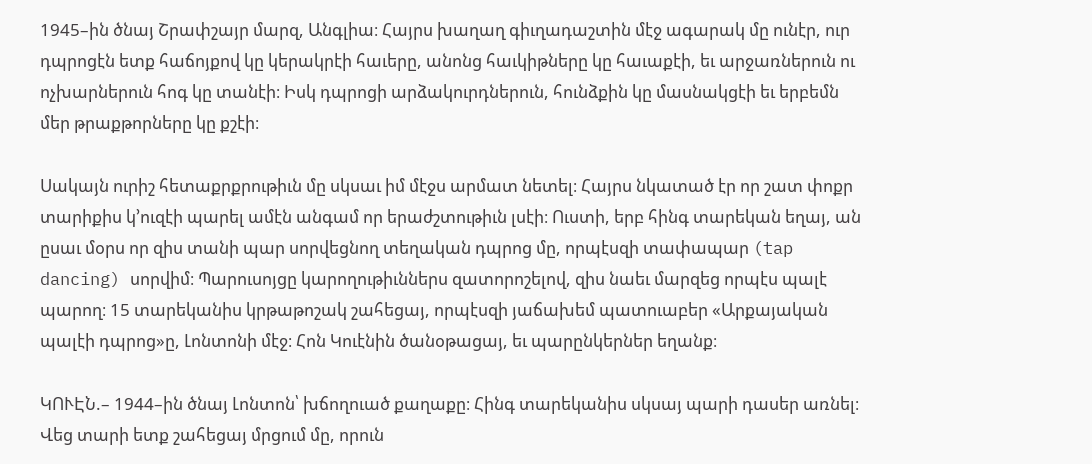1945–ին ծնայ Շրափշայր մարզ, Անգլիա։ Հայրս խաղաղ գիւղադաշտին մէջ ագարակ մը ունէր, ուր դպրոցէն ետք հաճոյքով կը կերակրէի հաւերը, անոնց հաւկիթները կը հաւաքէի, եւ արջառներուն ու ոչխարներուն հոգ կը տանէի։ Իսկ դպրոցի արձակուրդներուն, հունձքին կը մասնակցէի եւ երբեմն մեր թրաքթորները կը քշէի։

Սակայն ուրիշ հետաքրքրութիւն մը սկսաւ իմ մէջս արմատ նետել։ Հայրս նկատած էր որ շատ փոքր տարիքիս կ’ուզէի պարել ամէն անգամ որ երաժշտութիւն լսէի։ Ուստի, երբ հինգ տարեկան եղայ, ան ըսաւ մօրս որ զիս տանի պար սորվեցնող տեղական դպրոց մը, որպէսզի տափապար (tap dancing) սորվիմ։ Պարուսոյցը կարողութիւններս զատորոշելով, զիս նաեւ մարզեց որպէս պալէ պարող։ 15 տարեկանիս կրթաթոշակ շահեցայ, որպէսզի յաճախեմ պատուաբեր «Արքայական պալէի դպրոց»ը, Լոնտոնի մէջ։ Հոն Կուէնին ծանօթացայ, եւ պարընկերներ եղանք։

ԿՈՒԷՆ.– 1944–ին ծնայ Լոնտոն՝ խճողուած քաղաքը։ Հինգ տարեկանիս սկսայ պարի դասեր առնել։ Վեց տարի ետք շահեցայ մրցում մը, որուն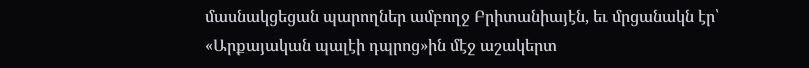մասնակցեցան պարողներ ամբողջ Բրիտանիայէն, եւ մրցանակն էր՝ «Արքայական պալէի դպրոց»ին մէջ աշակերտ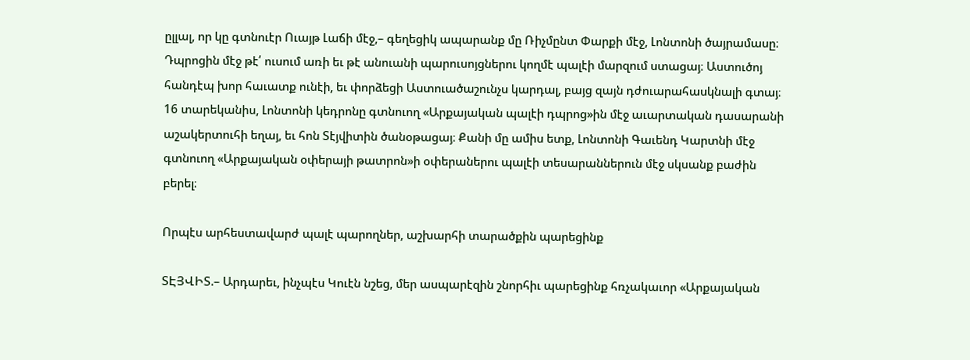ըլլալ, որ կը գտնուէր Ուայթ Լաճի մէջ,– գեղեցիկ ապարանք մը Ռիչմընտ Փարքի մէջ, Լոնտոնի ծայրամասը։ Դպրոցին մէջ թէ՛ ուսում առի եւ թէ անուանի պարուսոյցներու կողմէ պալէի մարզում ստացայ։ Աստուծոյ հանդէպ խոր հաւատք ունէի, եւ փորձեցի Աստուածաշունչս կարդալ, բայց զայն դժուարահասկնալի գտայ։ 16 տարեկանիս, Լոնտոնի կեդրոնը գտնուող «Արքայական պալէի դպրոց»ին մէջ աւարտական դասարանի աշակերտուհի եղայ, եւ հոն Տէյվիտին ծանօթացայ։ Քանի մը ամիս ետք, Լոնտոնի Գաւենդ Կարտնի մէջ գտնուող «Արքայական օփերայի թատրոն»ի օփերաներու պալէի տեսարաններուն մէջ սկսանք բաժին բերել։

Որպէս արհեստավարժ պալէ պարողներ, աշխարհի տարածքին պարեցինք

ՏԷՅՎԻՏ.– Արդարեւ, ինչպէս Կուէն նշեց, մեր ասպարէզին շնորհիւ պարեցինք հռչակաւոր «Արքայական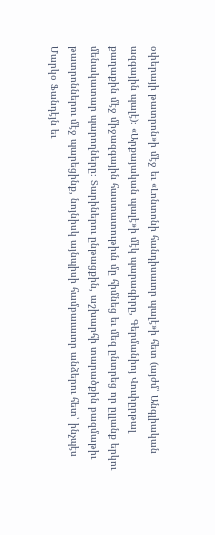օփերայի թատրոն»ի մէջ եւ «Լոնտոնի հանդիսաւոր պալէ»ի հետ (այժմ՝ Անգլիական ազգային պալէ)։ «Արքայական պալէ»ի մէկ պարագիրը, Գերմանիոյ Վուփըրթալ քաղաքին մէջ միջազգային հաստատութիւն մը հիմնեց եւ մեզ ընտրեց որ ըլլանք երկու մենակատար պարողները։ Տարիներու ընթացքին, աշխարհի տարածքին բազմաթիւ թատրոններու մէջ պարեցինք, նոյնիսկ այնպիսի համբաւաւոր անձերու հետ՝ ինչպէս Մարկօ Ֆանդէյն եւ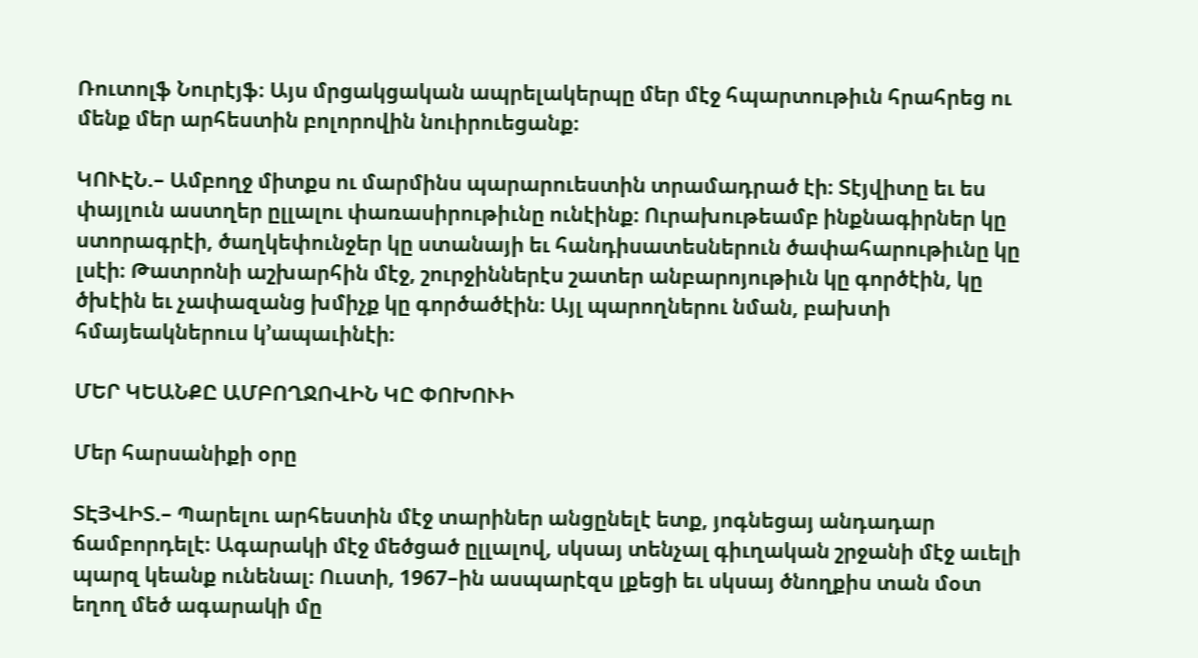Ռուտոլֆ Նուրէյֆ։ Այս մրցակցական ապրելակերպը մեր մէջ հպարտութիւն հրահրեց ու մենք մեր արհեստին բոլորովին նուիրուեցանք։

ԿՈՒԷՆ.– Ամբողջ միտքս ու մարմինս պարարուեստին տրամադրած էի։ Տէյվիտը եւ ես փայլուն աստղեր ըլլալու փառասիրութիւնը ունէինք։ Ուրախութեամբ ինքնագիրներ կը ստորագրէի, ծաղկեփունջեր կը ստանայի եւ հանդիսատեսներուն ծափահարութիւնը կը լսէի։ Թատրոնի աշխարհին մէջ, շուրջիններէս շատեր անբարոյութիւն կը գործէին, կը ծխէին եւ չափազանց խմիչք կը գործածէին։ Այլ պարողներու նման, բախտի հմայեակներուս կ’ապաւինէի։

ՄԵՐ ԿԵԱՆՔԸ ԱՄԲՈՂՋՈՎԻՆ ԿԸ ՓՈԽՈՒԻ

Մեր հարսանիքի օրը

ՏԷՅՎԻՏ.– Պարելու արհեստին մէջ տարիներ անցընելէ ետք, յոգնեցայ անդադար ճամբորդելէ։ Ագարակի մէջ մեծցած ըլլալով, սկսայ տենչալ գիւղական շրջանի մէջ աւելի պարզ կեանք ունենալ։ Ուստի, 1967–ին ասպարէզս լքեցի եւ սկսայ ծնողքիս տան մօտ եղող մեծ ագարակի մը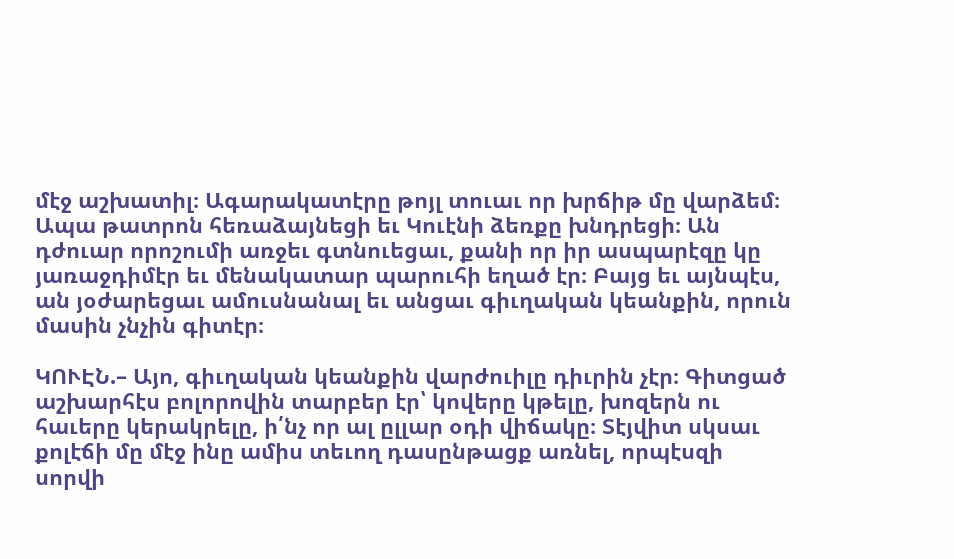մէջ աշխատիլ։ Ագարակատէրը թոյլ տուաւ որ խրճիթ մը վարձեմ։ Ապա թատրոն հեռաձայնեցի եւ Կուէնի ձեռքը խնդրեցի։ Ան դժուար որոշումի առջեւ գտնուեցաւ, քանի որ իր ասպարէզը կը յառաջդիմէր եւ մենակատար պարուհի եղած էր։ Բայց եւ այնպէս, ան յօժարեցաւ ամուսնանալ եւ անցաւ գիւղական կեանքին, որուն մասին չնչին գիտէր։

ԿՈՒԷՆ.– Այո, գիւղական կեանքին վարժուիլը դիւրին չէր։ Գիտցած աշխարհէս բոլորովին տարբեր էր՝ կովերը կթելը, խոզերն ու հաւերը կերակրելը, ի՛նչ որ ալ ըլլար օդի վիճակը։ Տէյվիտ սկսաւ քոլէճի մը մէջ ինը ամիս տեւող դասընթացք առնել, որպէսզի սորվի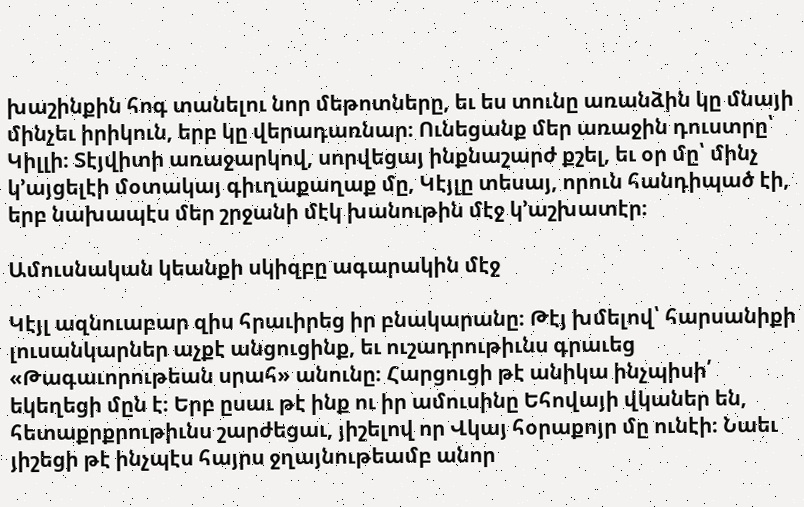խաշինքին հոգ տանելու նոր մեթոտները, եւ ես տունը առանձին կը մնայի մինչեւ իրիկուն, երբ կը վերադառնար։ Ունեցանք մեր առաջին դուստրը՝ Կիլլի։ Տէյվիտի առաջարկով, սորվեցայ ինքնաշարժ քշել, եւ օր մը՝ մինչ կ’այցելէի մօտակայ գիւղաքաղաք մը, Կէյլը տեսայ, որուն հանդիպած էի, երբ նախապէս մեր շրջանի մէկ խանութին մէջ կ’աշխատէր։

Ամուսնական կեանքի սկիզբը ագարակին մէջ

Կէյլ ազնուաբար զիս հրաւիրեց իր բնակարանը։ Թէյ խմելով՝ հարսանիքի լուսանկարներ աչքէ անցուցինք, եւ ուշադրութիւնս գրաւեց «Թագաւորութեան սրահ» անունը։ Հարցուցի թէ անիկա ինչպիսի՛ եկեղեցի մըն է։ Երբ ըսաւ թէ ինք ու իր ամուսինը Եհովայի վկաներ են, հետաքրքրութիւնս շարժեցաւ, յիշելով որ Վկայ հօրաքոյր մը ունէի։ Նաեւ յիշեցի թէ ինչպէս հայրս ջղայնութեամբ անոր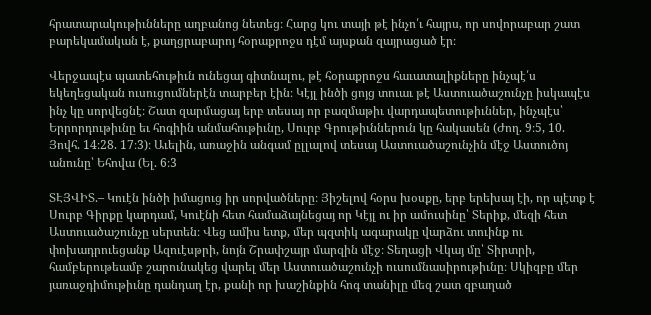հրատարակութիւնները աղբանոց նետեց։ Հարց կու տայի թէ ինչո՛ւ հայրս, որ սովորաբար շատ բարեկամական է, քաղցրաբարոյ հօրաքրոջս դէմ այսքան զայրացած էր։

Վերջապէս պատեհութիւն ունեցայ գիտնալու, թէ հօրաքրոջս հաւատալիքները ինչպէ՛ս եկեղեցական ուսուցումներէն տարբեր էին։ Կէյլ ինծի ցոյց տուաւ թէ Աստուածաշունչը իսկապէս ինչ կը սորվեցնէ։ Շատ զարմացայ երբ տեսայ որ բազմաթիւ վարդապետութիւններ, ինչպէս՝ Երրորդութիւնը եւ հոգիին անմահութիւնը, Սուրբ Գրութիւններուն կը հակասեն (Ժող. 9։5, 10. Յովհ. 14։28. 17։3)։ Աւելին, առաջին անգամ ըլլալով տեսայ Աստուածաշունչին մէջ Աստուծոյ անունը՝ Եհովա (Ել. 6։3

ՏԷՅՎԻՏ.– Կուէն ինծի իմացուց իր սորվածները։ Յիշելով հօրս խօսքը, երբ երեխայ էի, որ պէտք է Սուրբ Գիրքը կարդամ, Կուէնի հետ համաձայնեցայ որ Կէյլ ու իր ամուսինը՝ Տերիք, մեզի հետ Աստուածաշունչը սերտեն։ Վեց ամիս ետք, մեր պզտիկ ագարակը վարձու տուինք ու փոխադրուեցանք Ազուէսթրի, նոյն Շրափշայր մարզին մէջ։ Տեղացի Վկայ մը՝ Տիրտրի, համբերութեամբ շարունակեց վարել մեր Աստուածաշունչի ուսումնասիրութիւնը։ Սկիզբը մեր յառաջդիմութիւնը դանդաղ էր, քանի որ խաշինքին հոգ տանիլը մեզ շատ զբաղած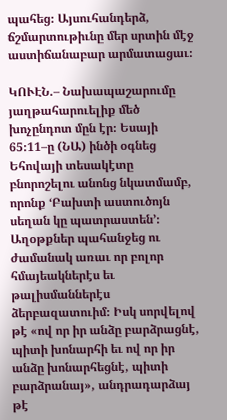պահեց։ Այսուհանդերձ, ճշմարտութիւնը մեր սրտին մէջ աստիճանաբար արմատացաւ։

ԿՈՒԷՆ.– Նախապաշարումը յաղթահարուելիք մեծ խոչընդոտ մըն էր։ Եսայի 65։11–ը (ՆԱ) ինծի օգնեց Եհովայի տեսակէտը բնորոշելու անոնց նկատմամբ, որոնք ‘Բախտի աստուծոյն սեղան կը պատրաստեն’։ Աղօթքներ պահանջեց ու ժամանակ առաւ որ բոլոր հմայեակներէս եւ թալիսմաններէս ձերբազատուիմ։ Իսկ սորվելով թէ «ով որ իր անձը բարձրացնէ, պիտի խոնարհի եւ ով որ իր անձը խոնարհեցնէ, պիտի բարձրանայ», անդրադարձայ թէ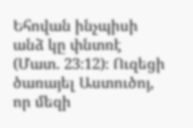Եհովան ինչպիսի անձ կը փնտռէ (Մատ. 23։12)։ Ուզեցի ծառայել Աստուծոյ, որ մեզի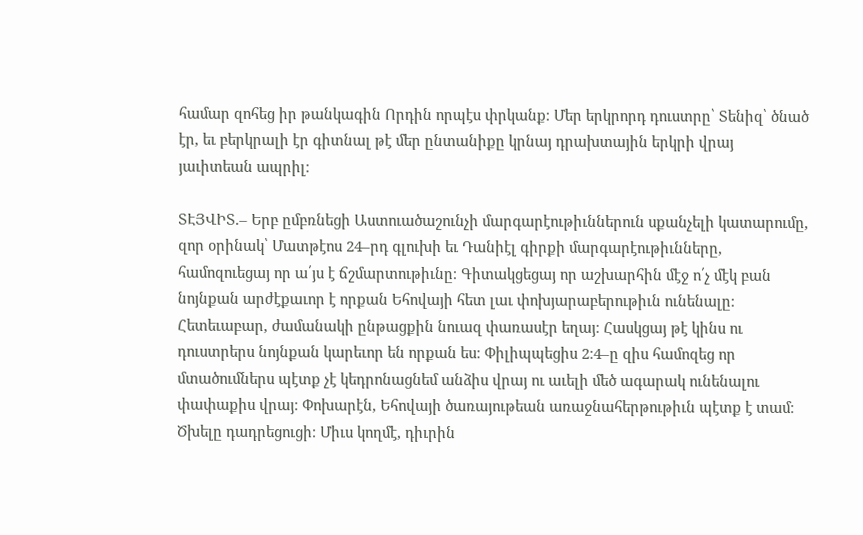համար զոհեց իր թանկագին Որդին որպէս փրկանք։ Մեր երկրորդ դուստրը՝ Տենիզ՝ ծնած էր, եւ բերկրալի էր գիտնալ թէ մեր ընտանիքը կրնայ դրախտային երկրի վրայ յաւիտեան ապրիլ։

ՏԷՅՎԻՏ.– Երբ ըմբռնեցի Աստուածաշունչի մարգարէութիւններուն սքանչելի կատարումը, զոր օրինակ՝ Մատթէոս 24–րդ գլուխի եւ Դանիէլ գիրքի մարգարէութիւնները, համոզուեցայ որ ա՛յս է ճշմարտութիւնը։ Գիտակցեցայ որ աշխարհին մէջ ո՛չ մէկ բան նոյնքան արժէքաւոր է որքան Եհովայի հետ լաւ փոխյարաբերութիւն ունենալը։ Հետեւաբար, ժամանակի ընթացքին նուազ փառասէր եղայ։ Հասկցայ թէ կինս ու դուստրերս նոյնքան կարեւոր են որքան ես։ Փիլիպպեցիս 2։4–ը զիս համոզեց որ մտածումներս պէտք չէ կեդրոնացնեմ անձիս վրայ ու աւելի մեծ ագարակ ունենալու փափաքիս վրայ։ Փոխարէն, Եհովայի ծառայութեան առաջնահերթութիւն պէտք է տամ։ Ծխելը դադրեցուցի։ Միւս կողմէ, դիւրին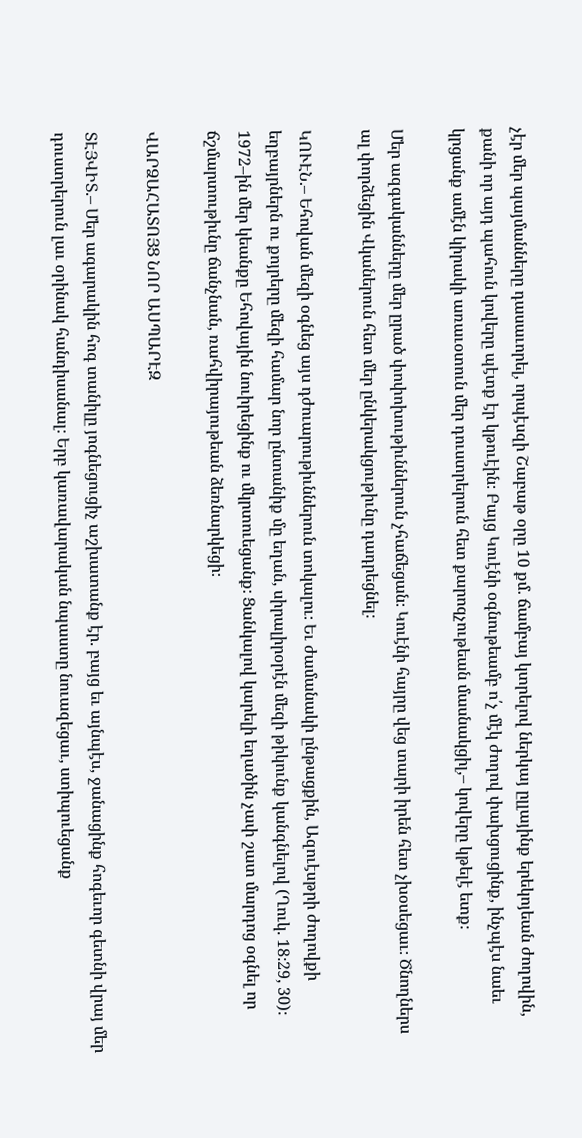չէր մեր պայմանները դասաւորել, որպէսզի Շաբաթ օրը 10 քմ. ճամբայ կտրելով ներկայ ըլլայինք երեկոյեան ժողովին, քանի որ այդ պահուն կովերը պէտք էր կթուէին։ Բայց Կուէնի օգնութեամբ ո՛չ մէկ ժողով փախցուցինք, ինչպէս նաեւ կրցանք ամէն կիրակի առաւօտուն մեր դուստրերուն հետ քարոզչութեան մասնակցիլ,– կովերը կթելէ ետք։

Մեր ազգականները մեր ըրած փոփոխութիւններուն չհաճեցան։ Կուէնի հայրը վեց տարի իրեն հետ չխօսեցաւ։ Ծնողներս ալ փորձեցին Վկաներուն հետ մեր ընկերակցութիւնը դադրեցնել։

ԿՈՒԷՆ.– Եհովան մեզի օգնեց այս դժուարութիւններուն տոկալու։ Եւ ժամանակի ընթացքին, Ազուէսթրի ժողովքի եղբայրներն ու քոյրերը մեզի համար նոր ընտանիք մը եղան, սիրալիրօրէն մեզի թիկունք կանգնելով (Ղուկ. 18։29, 30)։ 1972–ին մեր կեանքը Եհովային նուիրեցինք ու մկրտուեցանք։ Ցանկալով կարելի եղածին չափ շատ մարդոց օգնել որ ճշմարտութիւնը ճանչնան, ռահվիրայութեան ձեռնարկեցի։

ՎԱՐՁԱՀԱՏՈՅՑ ՆՈՐ ԱՍՊԱՐԷԶ

ՏԷՅՎԻՏ.– Մեր ագարակին հոգ տանիլը յոգնեցուցիչ աշխատանք էր. բայց եւ այնպէս, ջանացինք հոգեւոր գետնի վրայ մեր դուստրերուն լաւ օրինակ հանդիսանալ։ Երբ կառավարական նպաստը նուազեցաւ, ստիպուեցանք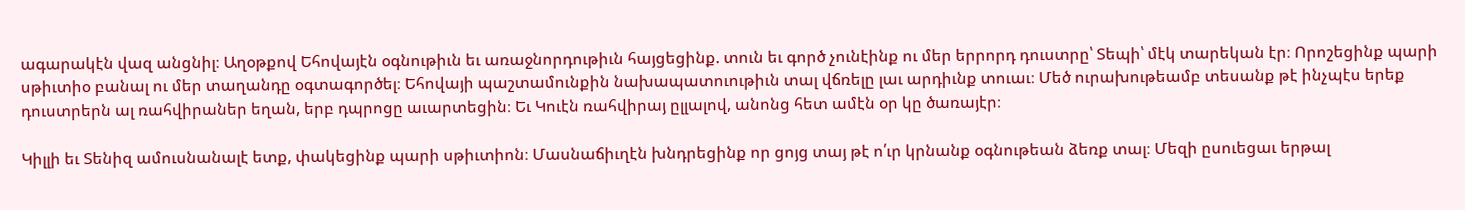ագարակէն վազ անցնիլ։ Աղօթքով Եհովայէն օգնութիւն եւ առաջնորդութիւն հայցեցինք. տուն եւ գործ չունէինք ու մեր երրորդ դուստրը՝ Տեպի՝ մէկ տարեկան էր։ Որոշեցինք պարի սթիւտիօ բանալ ու մեր տաղանդը օգտագործել։ Եհովայի պաշտամունքին նախապատուութիւն տալ վճռելը լաւ արդիւնք տուաւ։ Մեծ ուրախութեամբ տեսանք թէ ինչպէս երեք դուստրերն ալ ռահվիրաներ եղան, երբ դպրոցը աւարտեցին։ Եւ Կուէն ռահվիրայ ըլլալով, անոնց հետ ամէն օր կը ծառայէր։

Կիլլի եւ Տենիզ ամուսնանալէ ետք, փակեցինք պարի սթիւտիոն։ Մասնաճիւղէն խնդրեցինք որ ցոյց տայ թէ ո՛ւր կրնանք օգնութեան ձեռք տալ։ Մեզի ըսուեցաւ երթալ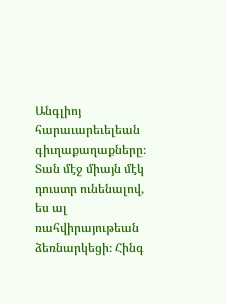Անգլիոյ հարաւարեւելեան գիւղաքաղաքները։ Տան մէջ միայն մէկ դուստր ունենալով, ես ալ ռահվիրայութեան ձեռնարկեցի։ Հինգ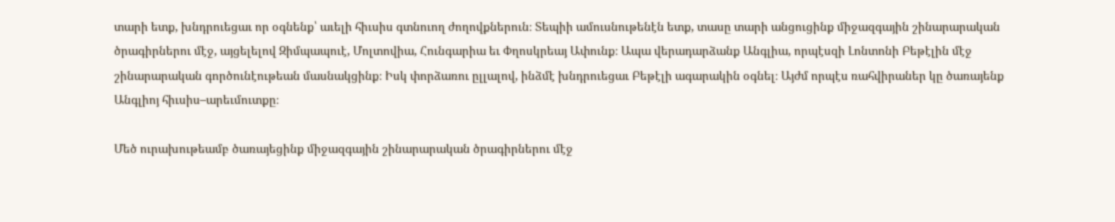տարի ետք, խնդրուեցաւ որ օգնենք՝ աւելի հիւսիս գտնուող ժողովքներուն։ Տեպիի ամուսնութենէն ետք, տասը տարի անցուցինք միջազգային շինարարական ծրագիրներու մէջ, այցելելով Զիմպապուէ, Մոլտովիա, Հունգարիա եւ Փղոսկրեայ Ափունք։ Ապա վերադարձանք Անգլիա, որպէսզի Լոնտոնի Բեթէլին մէջ շինարարական գործունէութեան մասնակցինք։ Իսկ փորձառու ըլլալով, ինձմէ խնդրուեցաւ Բեթէլի ագարակին օգնել։ Այժմ որպէս ռահվիրաներ կը ծառայենք Անգլիոյ հիւսիս–արեւմուտքը։

Մեծ ուրախութեամբ ծառայեցինք միջազգային շինարարական ծրագիրներու մէջ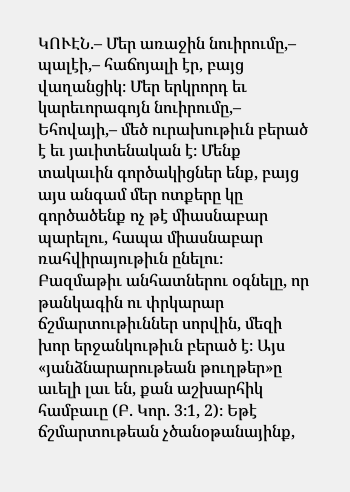ԿՈՒԷՆ.– Մեր առաջին նուիրումը,– պալէի,– հաճոյալի էր, բայց վաղանցիկ։ Մեր երկրորդ եւ կարեւորագոյն նուիրումը,– Եհովայի,– մեծ ուրախութիւն բերած է եւ յաւիտենական է։ Մենք տակաւին գործակիցներ ենք, բայց այս անգամ մեր ոտքերը կը գործածենք ոչ թէ միասնաբար պարելու, հապա միասնաբար ռահվիրայութիւն ընելու։ Բազմաթիւ անհատներու օգնելը, որ թանկագին ու փրկարար ճշմարտութիւններ սորվին, մեզի խոր երջանկութիւն բերած է։ Այս «յանձնարարութեան թուղթեր»ը աւելի լաւ են, քան աշխարհիկ համբաւը (Բ. Կոր. 3։1, 2)։ Եթէ ճշմարտութեան չծանօթանայինք,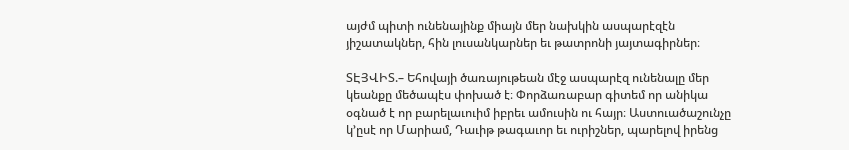այժմ պիտի ունենայինք միայն մեր նախկին ասպարէզէն յիշատակներ, հին լուսանկարներ եւ թատրոնի յայտագիրներ։

ՏԷՅՎԻՏ.– Եհովայի ծառայութեան մէջ ասպարէզ ունենալը մեր կեանքը մեծապէս փոխած է։ Փորձառաբար գիտեմ որ անիկա օգնած է որ բարելաւուիմ իբրեւ ամուսին ու հայր։ Աստուածաշունչը կ’ըսէ որ Մարիամ, Դաւիթ թագաւոր եւ ուրիշներ, պարելով իրենց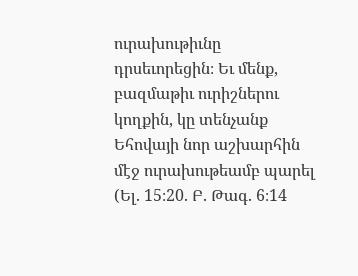ուրախութիւնը դրսեւորեցին։ Եւ մենք, բազմաթիւ ուրիշներու կողքին, կը տենչանք Եհովայի նոր աշխարհին մէջ ուրախութեամբ պարել (Ել. 15։20. Բ. Թագ. 6։14